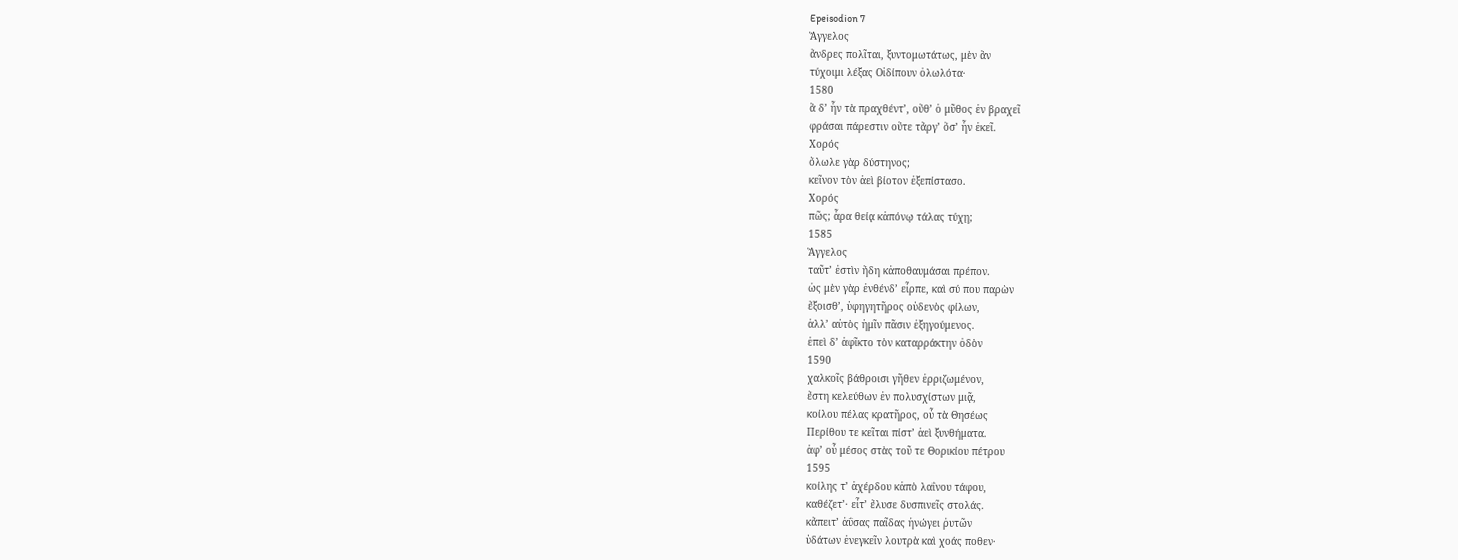Epeisodion 7
Ἄγγελος
ἄνδρες πολῖται, ξυντομωτάτως, μὲν ἂν
τύχοιμι λέξας Οἰδίπουν ὀλωλότα·
1580
ἃ δʼ ἦν τὰ πραχθέντʼ, οὔθʼ ὁ μῦθος ἐν βραχεῖ
φράσαι πάρεστιν οὔτε τἄργʼ ὅσʼ ἦν ἐκεῖ.
Χορός
ὄλωλε γὰρ δύστηνος;
κεῖνον τὸν ἀεὶ βίοτον ἐξεπίστασο.
Χορός
πῶς; ἆρα θείᾳ κἀπόνῳ τάλας τύχῃ;
1585
Ἄγγελος
ταῦτʼ ἐστὶν ἤδη κἀποθαυμάσαι πρέπον.
ὡς μὲν γὰρ ἐνθένδʼ εἷρπε, καὶ σύ που παρὼν
ἔξοισθʼ, ὑφηγητῆρος οὐδενὸς φίλων,
ἀλλʼ αὐτὸς ἡμῖν πᾶσιν ἐξηγούμενος.
ἐπεὶ δʼ ἀφῖκτο τὸν καταρράκτην ὀδὸν
1590
χαλκοῖς βάθροισι γῆθεν ἐρριζωμένον,
ἔστη κελεύθων ἐν πολυσχίστων μιᾷ,
κοίλου πέλας κρατῆρος, οὗ τὰ Θησέως
Περίθου τε κεῖται πίστʼ ἀεὶ ξυνθήματα.
ἀφʼ οὗ μέσος στὰς τοῦ τε Θορικίου πέτρου
1595
κοίλης τʼ ἀχέρδου κἀπὸ λαΐνου τάφου,
καθέζετʼ· εἶτʼ ἔλυσε δυσπινεῖς στολάς.
κἄπειτʼ ἀΰσας παῖδας ἠνώγει ῥυτῶν
ὑδάτων ἐνεγκεῖν λουτρὰ καὶ χοάς ποθεν·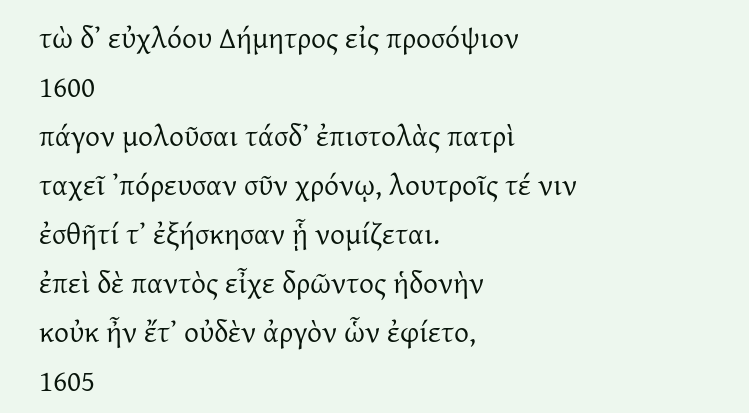τὼ δʼ εὐχλόου Δήμητρος εἰς προσόψιον
1600
πάγον μολοῦσαι τάσδʼ ἐπιστολὰς πατρὶ
ταχεῖ ʼπόρευσαν σῦν χρόνῳ, λουτροῖς τέ νιν
ἐσθῆτί τʼ ἐξήσκησαν ᾗ νομίζεται.
ἐπεὶ δὲ παντὸς εἶχε δρῶντος ἡδονὴν
κοὐκ ἦν ἔτʼ οὐδὲν ἀργὸν ὧν ἐφίετο,
1605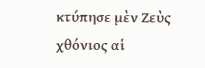κτύπησε μὲν Ζεὺς χθόνιος αἱ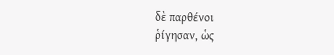δὲ παρθένοι
ῥίγησαν, ὡς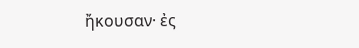ἤκουσαν· ἐς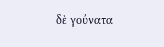δὲ γούνατα